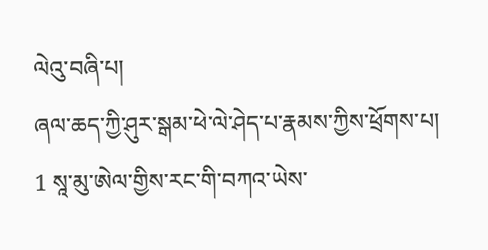ལེའུ་བཞི་པ།
ཞལ་ཆད་ཀྱི་ཤུར་སྒམ་ཕེ་ལེ་ཤེད་པ་རྣམས་ཀྱིས་ཕྲོགས་པ།
1 སཱ་མུ་ཨེལ་གྱིས་རང་གི་བཀའ་ཡེས་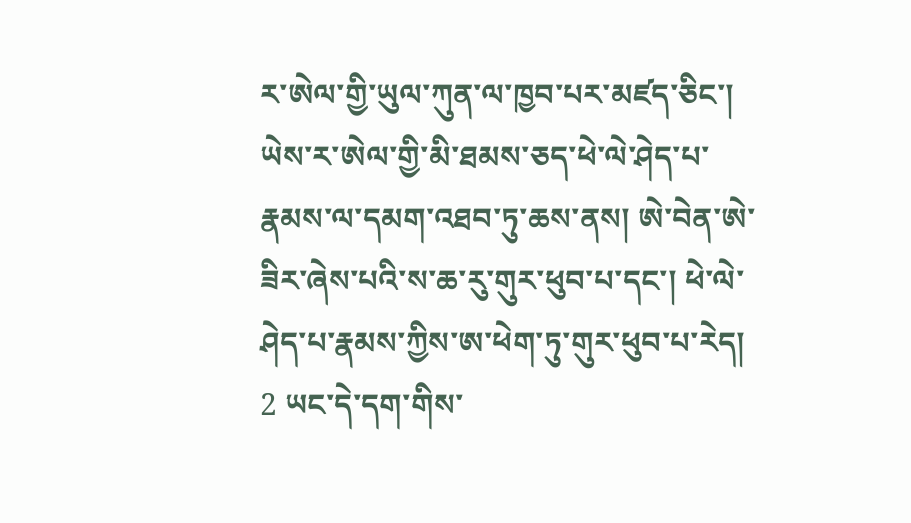ར་ཨེལ་གྱི་ཡུལ་ཀུན་ལ་ཁྱབ་པར་མཛད་ཅིང་། ཡེས་ར་ཨེལ་གྱི་མི་ཐམས་ཅད་ཕེ་ལེ་ཤེད་པ་རྣམས་ལ་དམག་འཐབ་ཏུ་ཆས་ནས། ཨེ་བེན་ཨེ་ཟིར་ཞེས་པའི་ས་ཆ་རུ་གུར་ཕུབ་པ་དང་། ཕེ་ལེ་ཤེད་པ་རྣམས་ཀྱིས་ཨ་ཕེག་ཏུ་གུར་ཕུབ་པ་རེད།
2 ཡང་དེ་དག་གིས་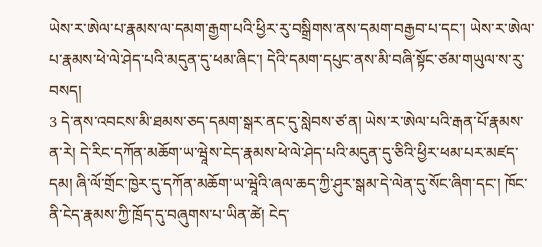ཡེས་ར་ཨེལ་པ་རྣམས་ལ་དམག་རྒྱག་པའི་ཕྱིར་རུ་བསྒྲིགས་ནས་དམག་བརྒྱབ་པ་དང་། ཡེས་ར་ཨེལ་པ་རྣམས་ཕེ་ལེ་ཤེད་པའི་མདུན་དུ་ཕམ་ཞིང་། དེའི་དམག་དཔུང་ནས་མི་བཞི་སྟོང་ཙམ་གཡུལ་ས་རུ་བསད།
3 དེ་ནས་འབངས་མི་ཐམས་ཅད་དམག་སྒར་ནང་དུ་སླེབས་ཙ་ན། ཡེས་ར་ཨེལ་པའི་རྒན་པོ་རྣམས་ན་རེ། དེ་རིང་དཀོན་མཆོག་ཡ་ཝཱེས་ངེད་རྣམས་ཕེ་ལེ་ཤེད་པའི་མདུན་དུ་ཅིའི་ཕྱིར་ཕམ་པར་མཛད་དམ། ཞི་ལོ་གྲོང་ཁྱེར་དུ་དཀོན་མཆོག་ཡ་ཝཱེའི་ཞལ་ཆད་ཀྱི་ཤུར་སྒམ་དེ་ལེན་དུ་སོང་ཞིག་དང་། ཁོང་ནི་ངེད་རྣམས་ཀྱི་ཁྲོད་དུ་བཞུགས་པ་ཡིན་ཚེ། ངེད་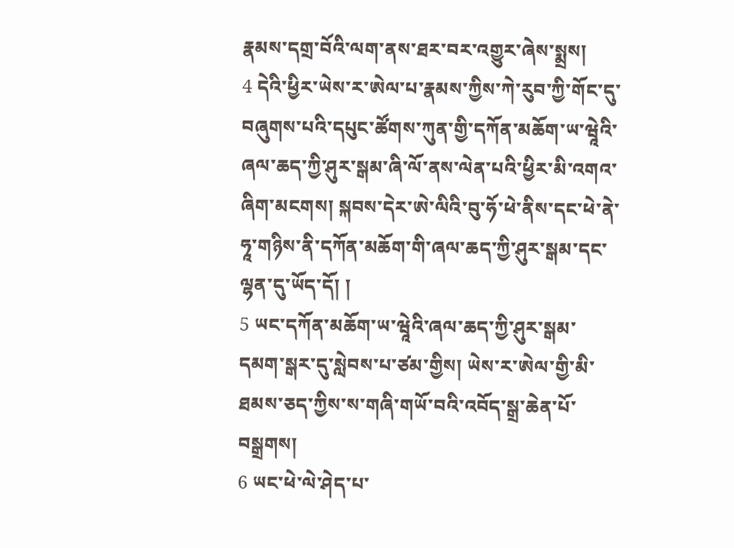རྣམས་དགྲ་བོའི་ལག་ནས་ཐར་བར་འགྱུར་ཞེས་སྨྲས།
4 དེའི་ཕྱིར་ཡེས་ར་ཨེལ་པ་རྣམས་ཀྱིས་ཀེ་རུབ་ཀྱི་གོང་དུ་བཞུགས་པའི་དཔུང་ཚོགས་ཀུན་གྱི་དཀོན་མཆོག་ཡ་ཝཱེའི་ཞལ་ཆད་ཀྱི་ཤུར་སྒམ་ཞི་ལོ་ནས་ལེན་པའི་ཕྱིར་མི་འགའ་ཞིག་མངགས། སྐབས་དེར་ཨེ་ལིའི་བུ་ཧོ་ཕེ་ནིས་དང་ཕེ་ནེ་ཧཱ་གཉིས་ནི་དཀོན་མཆོག་གི་ཞལ་ཆད་ཀྱི་ཤུར་སྒམ་དང་ལྷན་དུ་ཡོད་དོ། །
5 ཡང་དཀོན་མཆོག་ཡ་ཝཱེའི་ཞལ་ཆད་ཀྱི་ཤུར་སྒམ་དམག་སྒར་དུ་སླེབས་པ་ཙམ་གྱིས། ཡེས་ར་ཨེལ་གྱི་མི་ཐམས་ཅད་ཀྱིས་ས་གཞི་གཡོ་བའི་འབོད་སྒྲ་ཆེན་པོ་བསྒྲགས།
6 ཡང་ཕེ་ལེ་ཤེད་པ་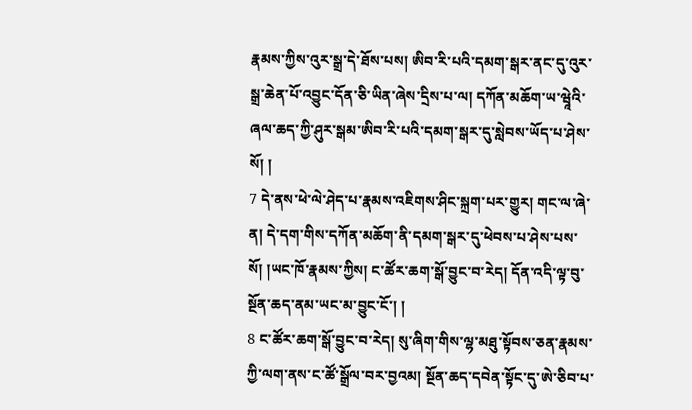རྣམས་ཀྱིས་འུར་སྒྲ་དེ་ཐོས་པས། ཨིབ་རི་པའི་དམག་སྒར་ནང་དུ་འུར་སྒྲ་ཆེན་པོ་འབྱུང་དོན་ཅི་ཡིན་ཞེས་དྲིས་པ་ལ། དཀོན་མཆོག་ཡ་ཝཱེའི་ཞལ་ཆད་ཀྱི་ཤུར་སྒམ་ཨིབ་རི་པའི་དམག་སྒར་དུ་སླེབས་ཡོད་པ་ཤེས་སོ། །
7 དེ་ནས་ཕེ་ལེ་ཤེད་པ་རྣམས་འཇིགས་ཤིང་སྐྲག་པར་གྱུར། གང་ལ་ཞེ་ན། དེ་དག་གིས་དཀོན་མཆོག་ནི་དམག་སྒར་དུ་ཕེབས་པ་ཤེས་པས་སོ། །ཡང་ཁོ་རྣམས་ཀྱིས། ང་ཚོར་ཆག་སྒོ་བྱུང་བ་རེད། དོན་འདི་ལྟ་བུ་སྔོན་ཆད་ནམ་ཡང་མ་བྱུང་ངོ་། །
8 ང་ཚོར་ཆག་སྒོ་བྱུང་བ་རེད། སུ་ཞིག་གིས་ལྷ་མཐུ་སྟོབས་ཅན་རྣམས་ཀྱི་ལག་ནས་ང་ཚོ་སྒྲོལ་བར་བྱའམ། སྔོན་ཆད་དབེན་སྟོང་དུ་ཨེ་ཅིབ་པ་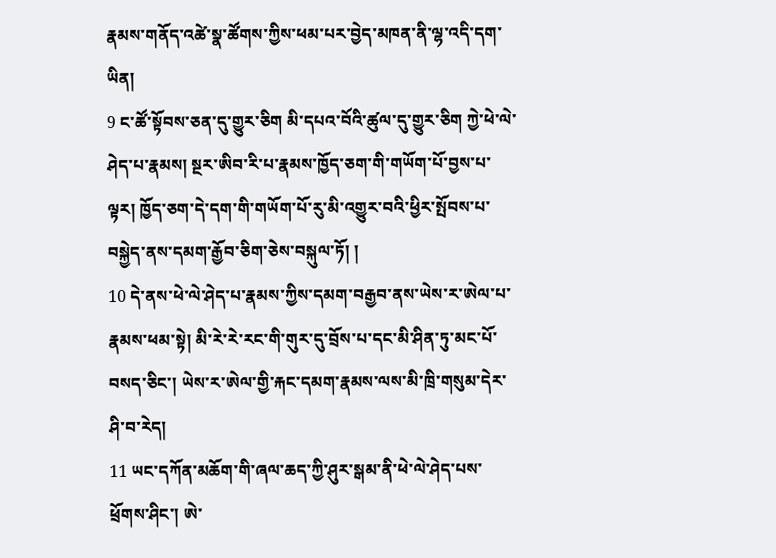རྣམས་གནོད་འཚེ་སྣ་ཚོགས་ཀྱིས་ཕམ་པར་བྱེད་མཁན་ནི་ལྷ་འདི་དག་ཡིན།
9 ང་ཚོ་སྟོབས་ཅན་དུ་གྱུར་ཅིག མི་དཔའ་བོའི་ཚུལ་དུ་གྱུར་ཅིག ཀྱེ་ཕེ་ལེ་ཤེད་པ་རྣམས། སྔར་ཨིབ་རི་པ་རྣམས་ཁྱོད་ཅག་གི་གཡོག་པོ་བྱས་པ་ལྟར། ཁྱོད་ཅག་དེ་དག་གི་གཡོག་པོ་རུ་མི་འགྱུར་བའི་ཕྱིར་སྤོབས་པ་བསྐྱེད་ནས་དམག་རྒྱོབ་ཅིག་ཅེས་བསྐུལ་ཏོ། །
10 དེ་ནས་ཕེ་ལེ་ཤེད་པ་རྣམས་ཀྱིས་དམག་བརྒྱབ་ནས་ཡེས་ར་ཨེལ་པ་རྣམས་ཕམ་སྟེ། མི་རེ་རེ་རང་གི་གུར་དུ་བྲོས་པ་དང་མི་ཤིན་ཏུ་མང་པོ་བསད་ཅིང་། ཡེས་ར་ཨེལ་གྱི་རྐང་དམག་རྣམས་ལས་མི་ཁྲི་གསུམ་དེར་ཤི་བ་རེད།
11 ཡང་དཀོན་མཆོག་གི་ཞལ་ཆད་ཀྱི་ཤུར་སྒམ་ནི་ཕེ་ལེ་ཤེད་པས་ཕྲོགས་ཤིང་། ཨེ་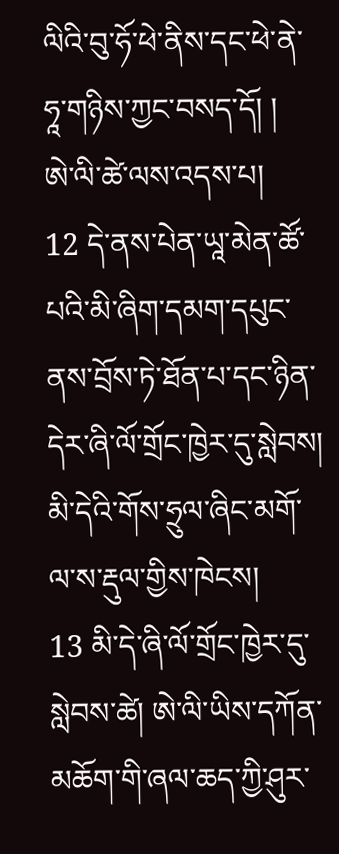ལིའི་བུ་ཧོ་ཕེ་ནིས་དང་ཕེ་ནེ་ཧཱ་གཉིས་ཀྱང་བསད་དོ། །
ཨེ་ལི་ཚེ་ལས་འདས་པ།
12 དེ་ནས་པེན་ཡཱ་མེན་ཚོ་པའི་མི་ཞིག་དམག་དཔུང་ནས་བྲོས་ཏེ་ཐོན་པ་དང་ཉིན་དེར་ཞི་ལོ་གྲོང་ཁྱེར་དུ་སླེབས། མི་དེའི་གོས་ཧྲུལ་ཞིང་མགོ་ལ་ས་རྡུལ་གྱིས་ཁེངས།
13 མི་དེ་ཞི་ལོ་གྲོང་ཁྱེར་དུ་སླེབས་ཚེ། ཨེ་ལི་ཡིས་དཀོན་མཆོག་གི་ཞལ་ཆད་ཀྱི་ཤུར་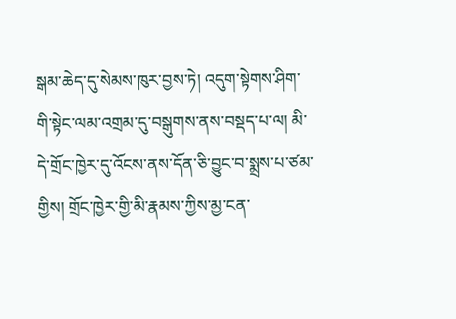སྒམ་ཆེད་དུ་སེམས་ཁུར་བྱས་ཏེ། འདུག་སྟེགས་ཤིག་གི་སྟེང་ལམ་འགྲམ་དུ་བསྒུགས་ནས་བསྡད་པ་ལ། མི་དེ་གྲོང་ཁྱེར་དུ་འོངས་ནས་དོན་ཅི་བྱུང་བ་སྨྲས་པ་ཙམ་གྱིས། གྲོང་ཁྱེར་གྱི་མི་རྣམས་ཀྱིས་མྱ་ངན་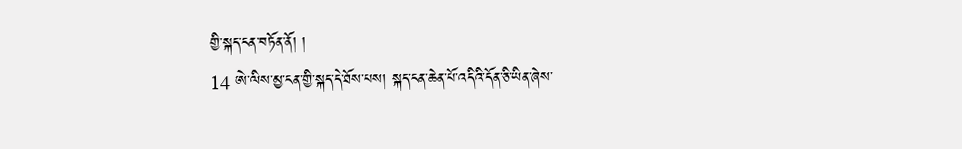གྱི་སྐད་ངན་བཏོན་ནོ། །
14 ཨེ་ལིས་མྱ་ངན་གྱི་སྐད་དེ་ཐོས་པས། སྐད་ངན་ཆེན་པོ་འདིའི་དོན་ཅི་ཡིན་ཞེས་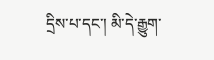དྲིས་པ་དང་། མི་དེ་རྒྱུག་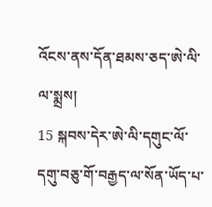འོངས་ནས་དོན་ཐམས་ཅད་ཨེ་ལི་ལ་སྨྲས།
15 སྐབས་དེར་ཨེ་ལི་དགུང་ལོ་དགུ་བཅུ་གོ་བརྒྱད་ལ་སོན་ཡོད་པ་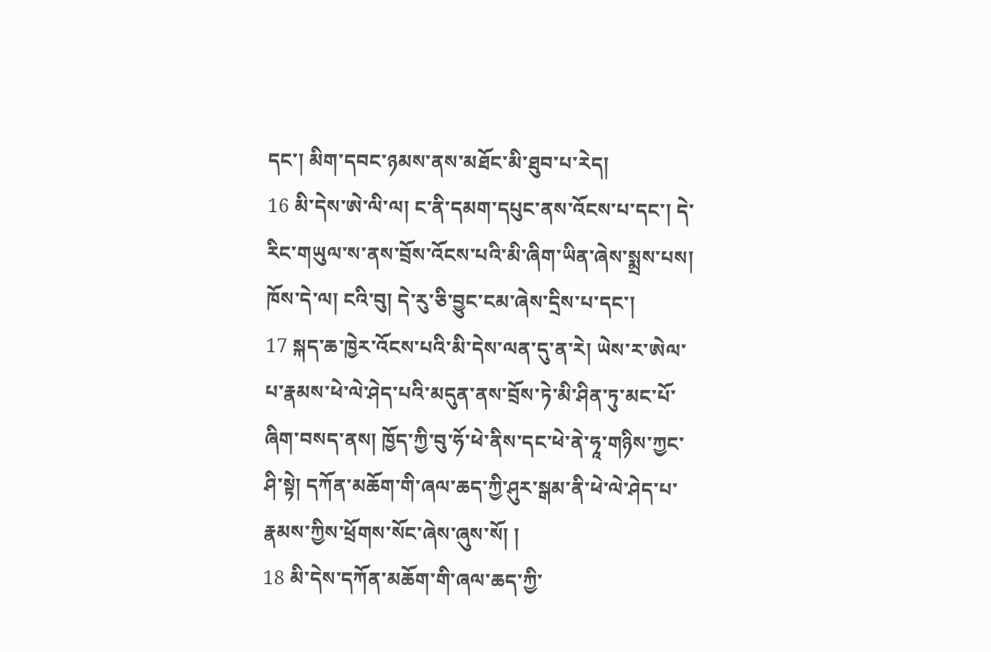དང་། མིག་དབང་ཉམས་ནས་མཐོང་མི་ཐུབ་པ་རེད།
16 མི་དེས་ཨེ་ལི་ལ། ང་ནི་དམག་དཔུང་ནས་འོངས་པ་དང་། དེ་རིང་གཡུལ་ས་ནས་བྲོས་འོངས་པའི་མི་ཞིག་ཡིན་ཞེས་སྨྲས་པས། ཁོས་དེ་ལ། ངའི་བུ། དེ་རུ་ཅི་བྱུང་ངམ་ཞེས་དྲིས་པ་དང་།
17 སྐད་ཆ་ཁྱེར་འོངས་པའི་མི་དེས་ལན་དུ་ན་རེ། ཡེས་ར་ཨེལ་པ་རྣམས་ཕེ་ལེ་ཤེད་པའི་མདུན་ནས་བྲོས་ཏེ་མི་ཤིན་ཏུ་མང་པོ་ཞིག་བསད་ནས། ཁྱོད་ཀྱི་བུ་ཧོ་ཕེ་ནིས་དང་ཕེ་ནེ་ཧཱ་གཉིས་ཀྱང་ཤི་སྟེ། དཀོན་མཆོག་གི་ཞལ་ཆད་ཀྱི་ཤུར་སྒམ་ནི་ཕེ་ལེ་ཤེད་པ་རྣམས་ཀྱིས་ཕྲོགས་སོང་ཞེས་ཞུས་སོ། །
18 མི་དེས་དཀོན་མཆོག་གི་ཞལ་ཆད་ཀྱི་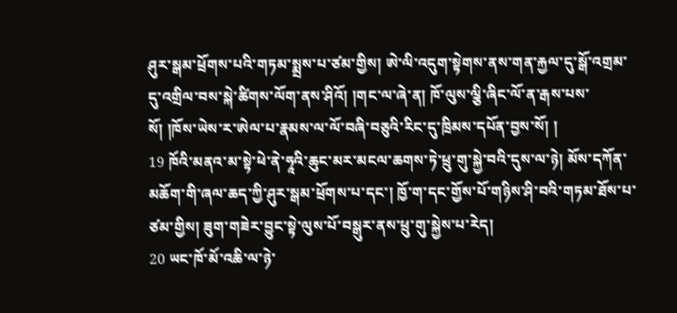ཤུར་སྒམ་ཕྲོགས་པའི་གཏམ་སྨྲས་པ་ཙམ་གྱིས། ཨེ་ལི་འདུག་སྟེགས་ནས་གན་རྐྱལ་དུ་སྒོ་འགྲམ་དུ་འགྲིལ་བས་སྐེ་ཚིགས་ལོག་ནས་ཤིའོ། །གང་ལ་ཞེ་ན། ཁོ་ལུས་ལྕི་ཞིང་ལོ་ན་རྒས་པས་སོ། །ཁོས་ཡེས་ར་ཨེལ་པ་རྣམས་ལ་ལོ་བཞི་བཅུའི་རིང་དུ་ཁྲིམས་དཔོན་བྱས་སོ། །
19 ཁོའི་མནའ་མ་སྟེ་ཕེ་ནེ་ཧཱའི་ཆུང་མར་མངལ་ཆགས་ཏེ་ཕྲུ་གུ་སྐྱེ་བའི་དུས་ལ་ཉེ། མོས་དཀོན་མཆོག་གི་ཞལ་ཆད་ཀྱི་ཤུར་སྒམ་ཕྲོགས་པ་དང་། ཁྱོ་ག་དང་གྱོས་པོ་གཉིས་ཤི་བའི་གཏམ་ཐོས་པ་ཙམ་གྱིས། ཟུག་གཟེར་བྱུང་སྟེ་ལུས་པོ་བསྒུར་ནས་ཕྲུ་གུ་སྐྱེས་པ་རེད།
20 ཡང་ཁོ་མོ་འཆི་ལ་ཉེ་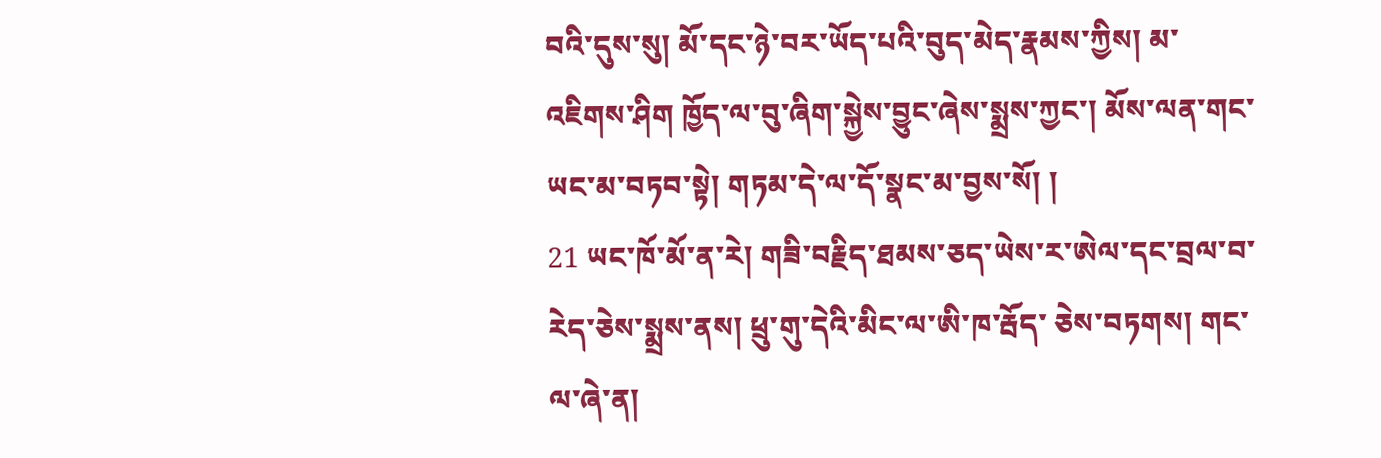བའི་དུས་སུ། མོ་དང་ཉེ་བར་ཡོད་པའི་བུད་མེད་རྣམས་ཀྱིས། མ་འཇིགས་ཤིག ཁྱོད་ལ་བུ་ཞིག་སྐྱེས་བྱུང་ཞེས་སྨྲས་ཀྱང་། མོས་ལན་གང་ཡང་མ་བཏབ་སྟེ། གཏམ་དེ་ལ་དོ་སྣང་མ་བྱས་སོ། །
21 ཡང་ཁོ་མོ་ན་རེ། གཟི་བརྗིད་ཐམས་ཅད་ཡེས་ར་ཨེལ་དང་བྲལ་བ་རེད་ཅེས་སྨྲས་ནས། ཕྲུ་གུ་དེའི་མིང་ལ་ཨི་ཁ་རྦོད་ ཅེས་བཏགས། གང་ལ་ཞེ་ན།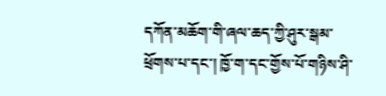དཀོན་མཆོག་གི་ཞལ་ཆད་ཀྱི་ཤུར་སྒམ་ཕྲོགས་པ་དང་། ཁྱོ་ག་དང་གྱོས་པོ་གཉིས་ཤི་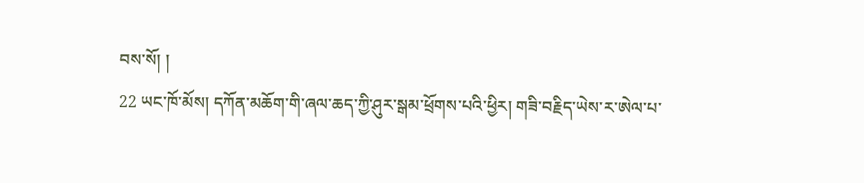བས་སོ། །
22 ཡང་ཁོ་མོས། དཀོན་མཆོག་གི་ཞལ་ཆད་ཀྱི་ཤུར་སྒམ་ཕྲོགས་པའི་ཕྱིར། གཟི་བརྗིད་ཡེས་ར་ཨེལ་པ་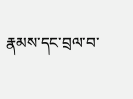རྣམས་དང་བྲལ་བ་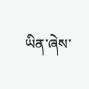ཡིན་ཞེས་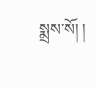སྨྲས་སོ། །